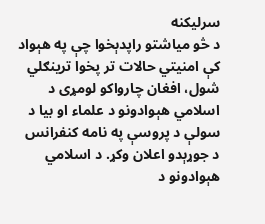سرليکنه
د څو مياشتو راپدېخوا چې په هېواد کې امنيتي حالات تر پخوا ترينګلي شول، افغان چارواکو لومړی د اسلامي هېوادونو د علماء او بيا د سولې د پروسې په نامه کنفرانس د جوړېدو اعلان وکړ. د اسلامي هېوادونو د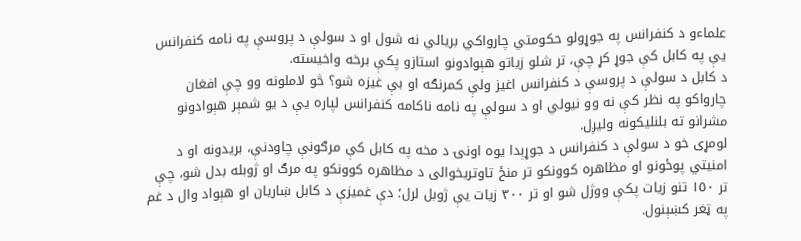علماءو د کنفرانس په جوړولو حکومتي چارواکي بريالي نه شول او د سولې د پروسې په نامه کنفرانس یې په کابل کې جوړ کړ چې، تر شلو زياتو هېوادونو استازو پکې برخه واخیسته.
د کابل د سولې د پروسې د کنفرانس اغيز ولې کمرنګه او بې غيزه شو؟ څو لاملونه وو چې افغان چارواکو په نظر کې نه وو نيولي او د سولې په نامه ناکامه کنفرانس لپاره یې د يو شمېر هېوادونو مشرانو ته بلنليکونه وليږل.
لومړی خو د سولې د کنفرانس د جوړېدا يوه اونۍ د مخه په کابل کې مرګونې چاودنې، بريدونه او د امنيتي پوځونو او مظاهره کوونکو تر منځ تاوتريخوالی د مظاهره کوونکو په مرګ او ژوبله بدل شو، چې تر ١٥٠ تنو زيات پکې ووژل شو او تر ٣٠٠ زيات یې ژوبل لرل؛ دې غميزې د کابل ښاريان او هېواد وال د غم په ټغر کښېنول.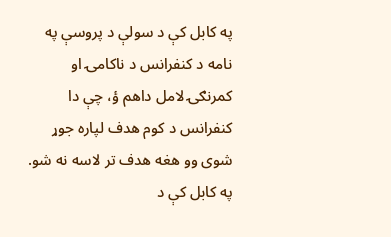په کابل کې د سولې د پروسې په نامه د کنفرانس د ناکامۍ او کمرنګۍ لامل داهم ؤ، چې دا کنفرانس د کوم هدف لپاره جوړ شوی وو هغه هدف تر لاسه نه شو. په کابل کې د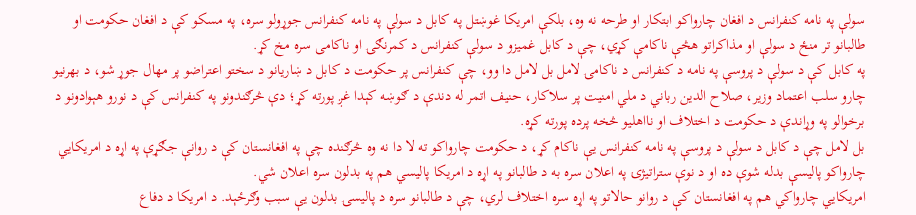سولې په نامه کنفرانس د افغان چارواکو ابتکار او طرحه نه وه، بلکې امريکا غوښتل په کابل د سولې په نامه کنفرانس جوړولو سره، په مسکو کې د افغان حکومت او طالبانو تر منځ د سولې او مذاکراتو هڅې ناکامې کړي، چې د کابل غميزو د سولې کنفرانس د کمرنګۍ او ناکامى سره مخ کړ.
په کابل کې د سولې د پروسې په نامه د کنفرانس د ناکامۍ لامل بل لامل دا وو، چې کنفرانس پر حکومت د کابل د ښاريانو د سختو اعتراضو پر مهال جوړ شو، د بهرنيو چارو سلب اعتماد وزير، صلاح الدين رباني د ملي امنيت پر سلاکار، حنيف اتمر له دندې د ګوښه کېدا غږ پورته کړ؛ دې څرګندونو په کنفرانس کې د نورو هېوادونو د برخوالو په وړاندې د حکومت د اختلاف او نااهليو څخه پرده پورته کړه.
بل لامل چې د کابل د سولې د پروسې په نامه کنفرانس یې ناکام کړ، د حکومت چارواکو ته لا دا نه وه څرګنده چې په افغانستان کې د روانې جګړې په اړه د امريکايي چارواکو پاليسې بدله شوې ده او د نوې ستراتيژۍ په اعلان سره به د طالبانو په اړه د امريکا پاليسي هم په بدلون سره اعلان شي.
امريکايي چارواکي هم په افغانستان کې د روانو حالاتو په اړه سره اختلاف لري، چې د طالبانو سره د پاليسۍ بدلون یې سبب وګرځېد. د امريکا د دفاع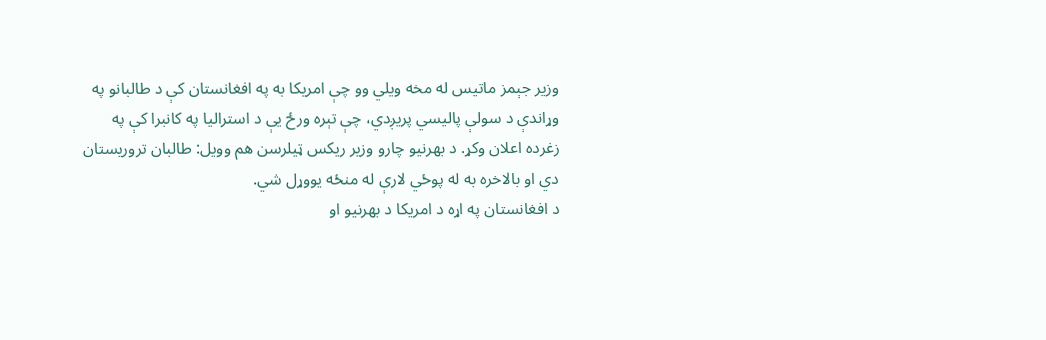وزير جېمز ماتيس له مخه ويلي وو چې امريکا به په افغانستان کې د طالبانو په وړاندې د سولې پاليسي پريږدي، چې تېره ورځ یې د استراليا په کانبرا کې په زغرده اعلان وکړ. د بهرنيو چارو وزير ريکس ټيلرسن هم وويل: طالبان تروریستان دي او بالاخره به له پوځي لارې له منځه يووړل شي.
د افغانستان په اړه د امريکا د بهرنيو او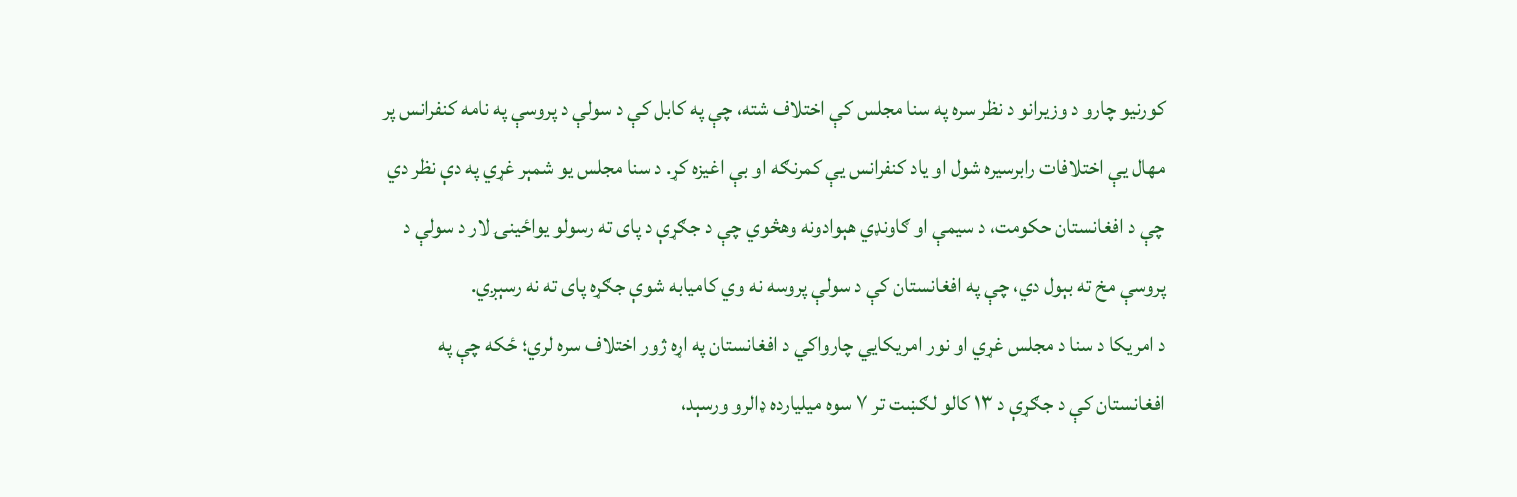کورنیو چارو د وزيرانو د نظر سره په سنا مجلس کې اختلاف شته، چې په کابل کې د سولې د پروسې په نامه کنفرانس پر مهال یې اختلافات رابرسيره شول او ياد کنفرانس یې کمرنګه او بې اغيزه کړ. د سنا مجلس يو شمېر غړي په دې نظر دي چې د افغانستان حکومت، د سيمې او ګاونډي هېوادونه وهڅوي چې د جګړې د پای ته رسولو يواځینۍ لار د سولې د پروسې مخ ته بېول دي، چې په افغانستان کې د سولې پروسه نه وي کاميابه شوې جګړه پای ته نه رسېږي.
د امريکا د سنا د مجلس غړي او نور امريکايي چارواکي د افغانستان په اړه ژور اختلاف سره لري؛ ځکه چې په افغانستان کې د جګړې د ١٣ کالو لګښت تر ٧ سوه ميليارده ډالرو ورسېد،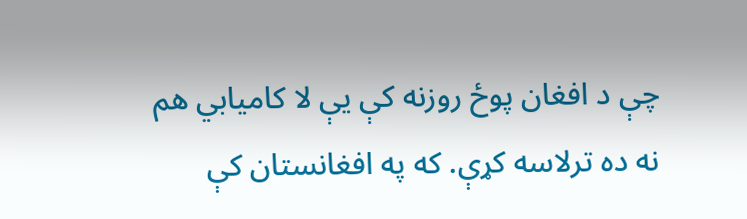چې د افغان پوځ روزنه کې یې لا کاميابي هم نه ده ترلاسه کړې. که په افغانستان کې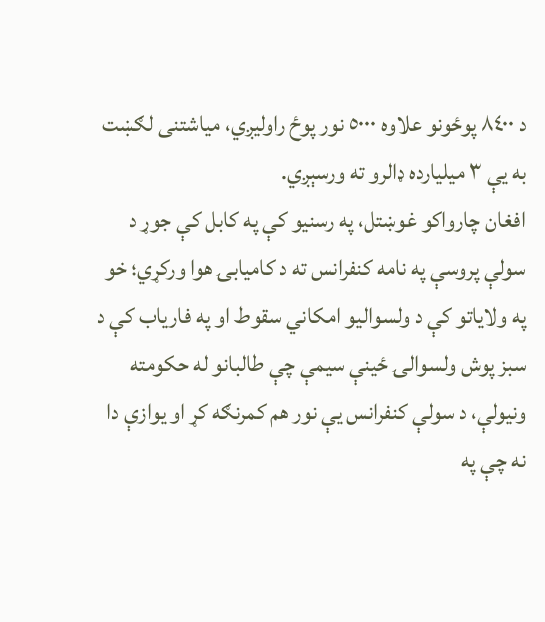د ٨٤٠٠ پوځونو علاوه ٥٠٠٠ نور پوځ راوليږي، مياشتنی لګښت به یې ٣ ميليارده ډالرو ته ورسېږي.
افغان چارواکو غوښتل، په رسنيو کې په کابل کې جوړ د سولې پروسې په نامه کنفرانس ته د کاميابۍ هوا ورکړي؛ خو په ولاياتو کې د ولسواليو امکاني سقوط او په فارياب کې د سبز پوش ولسوالۍ ځينې سيمې چې طالبانو له حکومته ونيولې، د سولې کنفرانس یې نور هم کمرنګه کړ او يوازې دا نه چې په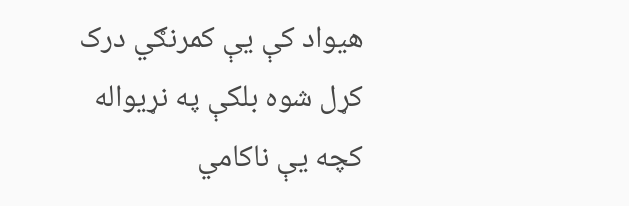هيواد کې یې کمرنګي درک کړل شوه بلکې په نړيواله کچه یې ناکامي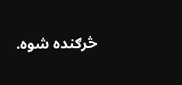څرګنده شوه.